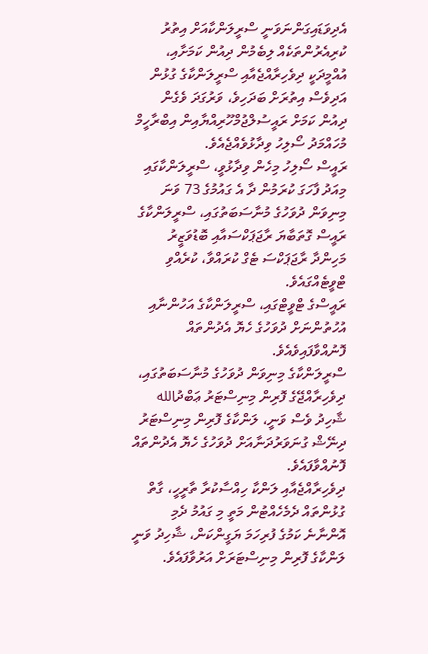އެދިވަޑައިގަންނަވަނީ ސްރީލަންކާއަށް އިތުރު ކުރިއެރުންތަކެއް ލިބެމުން ދިއުން ކަމަށާއި، އުއްމީދަކީ ދިވެހިރާއްޖެއާއި ސްރީލަންކާގެ ގުޅުން އަދިވެސް އިތުރަށް ބަދަހިވެ، ވަރުގަދަ ވެގެން ދިއުން ކަމަށް ރައީސުލްޖުމްހޫރިއްޔާއިން އިބްރާހީމް މުހައްމަދު ސޯލިހު ވިދާޅުވެއްޖެއެވެ.
ރައީސް ސޯލިހު މިހެން ވިދާޅުވީ، ސްރީލަންކާގައި މިއަދު ފާހަގަ ކުރަމުން ދާ އެ ގައުމުގެ 73 ވަނަ މިނިވަން ދުވަހުގެ މުނާސަބަތުގައި، ސްރީލަންކާގެ ރައީސް ގޮތަބާޔަ ރާޖަޕަކްސައާއި ބޮޑުވަޒީރު މަހިންދާ ރާޖަޕަކްސަ ޓެގް ކުރައްވާ، ކުރެއްވި ޓްވީޓެއްގައެވެ.
ރައީސްގެ ޓްވީޓްގައި، ސްރީލަންކާގެ އަހުންނާއި އުހުތުންނަށް ދުވަހުގެ ހެޔޮ އެދުންތައް ފޮނުއްވާފައިވެއެވެ.
ސްރީލަންކާގެ މިނިވަން ދުވަހުގެ މުނާސަބަތުގައި، ދިވެހިރާއްޖޭގެ ފޮރިން މިނިސްޓަރު ޢަބްދުالله ޝާހިދު ވެސް ވަނީ، ލަންކާގެ ފޮރިން މިނިސްޓަރު ދިނޭޝް ގުނަވަރުދަނާއަށް ދުވަހުގެ ހެޔޮ އެދުންތައް ފޮނުއްވާފައެވެ.
ދިވެހިރާއްޖެއާއި ލަންކާ ހިއްސާކުރާ ތާރީހީ، ގާތް ގުޅުންތައް ދެމެހެއްޓުން މަތީ މި ގައުމު ދެމި އޮންނާނެ ކަމުގެ ފުރިހަމަ ޔަގީންކަން، ޝާހިދު ވަނީ ލަންކާގެ ފޮރިން މިނިސްޓަރަށް އަރުވާފައެވެ.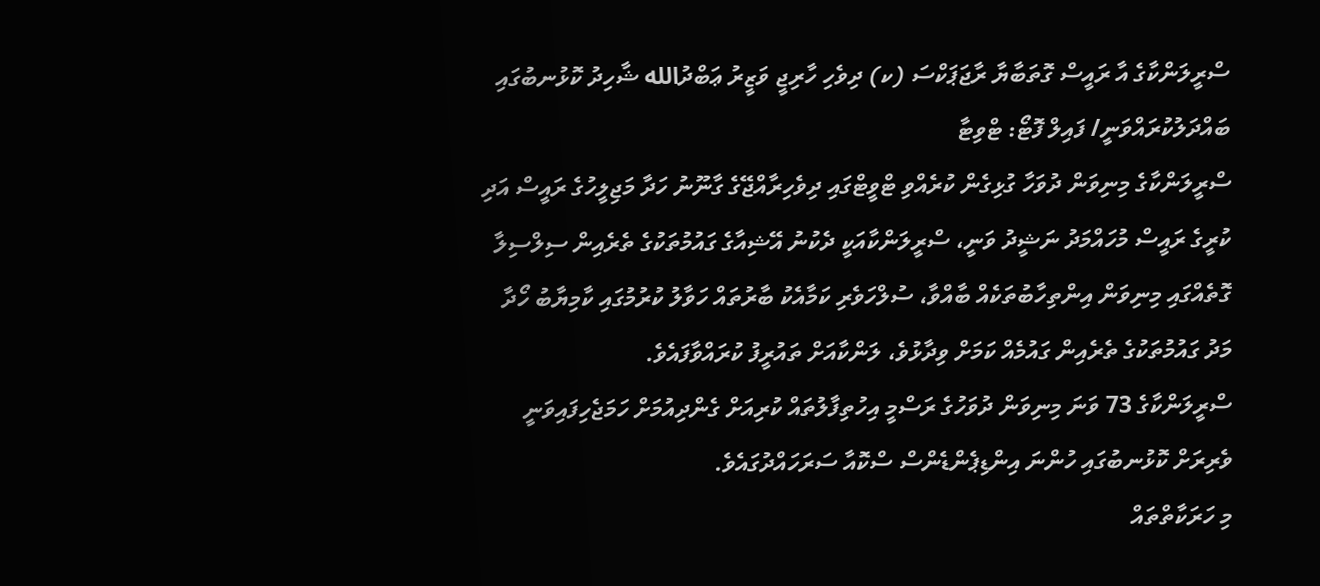ސްރީލަންކާގެ އާ ރައީސް ގޮތަބާޔާ ރާޖަޕަކްސަ (ކ) ދިވެހި ހާރިޖީ ވަޒީރު ޢަބްދުالله ޝާހިދު ކޮޅުނބުގައި ބައްދަލުކުރައްވަނީ/ ފައިލް ފޮޓޯ: ޓްވިޓާ
ސްރީލަންކާގެ މިނިވަން ދުވަހާ ގުޅިގެން ކުރެއްވި ޓްވީޓްގައި ދިވެހިރާއްޖޭގެ ގާނޫނު ހަދާ މަޖިލީހުގެ ރައީސް އަދި ކުރީގެ ރައީސް މުހައްމަދު ނަޝީދު ވަނީ، ސްރީލަންކާއަކީ ދެކުނު އޭޝިއާގެ ގައުމުތަކުގެ ތެރެއިން ސިލްސިލާ ގޮތެއްގައި މިނިވަން އިންތިހާބުތަކެއް ބާއްވާ، ސުލްހަވެރި ކަމާއެކު ބާރުތައް ހަވާލު ކުރުމުގައި ކާމިޔާބު ހޯދާ މަދު ގައުމުތަކުގެ ތެރެއިން ގައުމެއް ކަމަށް ވިދާޅުވެ، ލަންކާއަށް ތައުރީފު ކުރައްވާފައެވެ.
ސްރީލަންކާގެ 73 ވަނަ މިނިވަން ދުވަހުގެ ރަސްމީ އިހުތިފާލުތައް ކުރިއަށް ގެންދިއުމަށް ހަމަޖެހިފައިވަނީ ވެރިރަށް ކޮޅުނބުގައި ހުންނަ އިންޑިޕެންޑެންސް ސްކޮއާ ސަރަހައްދުގައެވެ.
މި ހަރަކާތްތައް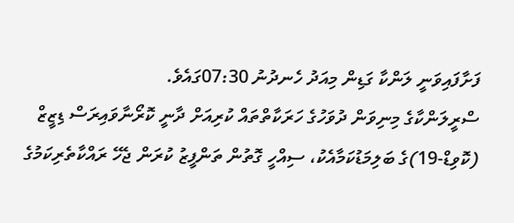ފަށާފައިވަނީ ލަންކާ ގަޑިން މިއަދު ހެނދުނު 07:30ގައެވެ.
ސްރީލަންކާގެ މިނިވަން ދުވަހުގެ ހަރަކާތްތައް ކުރިއަށް ދާނީ ކޮރޯނާވައިރަސް ޑިޒީޒް (ކޮވިޑް-19)ގެ ބަލިމަޑުކަމާއެކު، ސިއްހީ ގޮތުން ތަންފީޒު ކުރަން ޖެހޭ ރައްކާތެރިކަމުގެ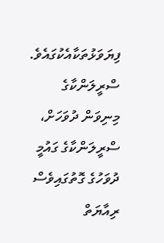ފިޔަވަޅުތަކާއެކުގައެވެ.
ސްރީލަންކާގެ މިނިވަން ދުވަހަށް، ސްރީލަންކާގެ ގައުމީ ދުވަހުގެ ގޮތުގައިވެސް ރިއާޔަތް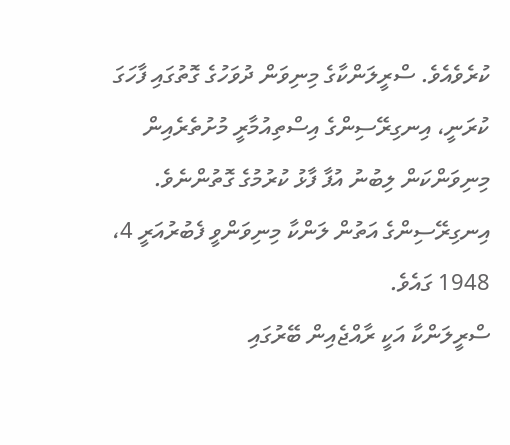ކުރެވެއެވެ. ސްރީލަންކާގެ މިނިވަން ދުވަހުގެ ގޮތުގައި ފާހަގަ ކުރަނީ، އިނގިރޭސިންގެ އިސްތިއުމާރީ މުށުތެރެއިން މިނިވަންކަން ލިބުނު އުފާ ފާޅު ކުރުމުގެ ގޮތުންނެވެ. އިނގިރޭސިންގެ އަތުން ލަންކާ މިނިވަންވީ ފެބުރުއަރީ 4، 1948 ގައެވެ.
ސްރީލަންކާ އަކީ ރާއްޖެއިން ބޭރުގައި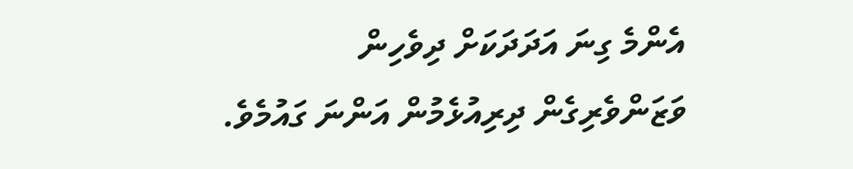އެންމެ ގިނަ އަދަދަކަށް ދިވެހިން ވަޒަންވެރިގެން ދިރިއުޅެމުން އަންނަ ގައުމެވެ.